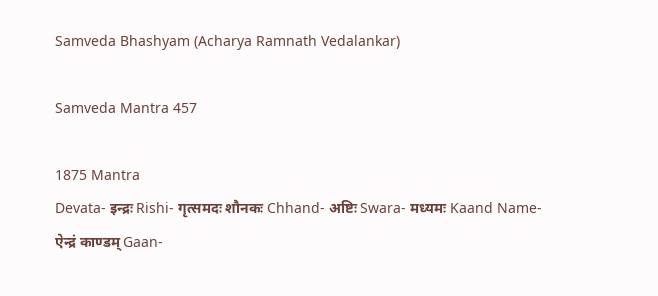Samveda Bhashyam (Acharya Ramnath Vedalankar)

Samveda Mantra 457

1875 Mantra
Devata- इन्द्रः Rishi- गृत्समदः शौनकः Chhand- अष्टिः Swara- मध्यमः Kaand Name- ऐन्द्रं काण्डम् Gaan-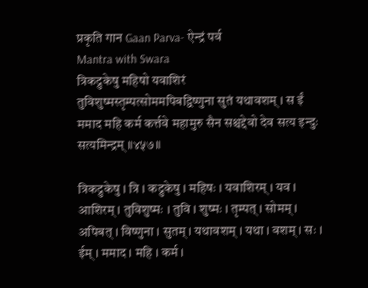प्रकृति गान Gaan Parva- ऐन्द्रं पर्व
Mantra with Swara
त्रिकद्रुकेषु महिषो यवाशिरं तुविशुष्मस्तृम्पत्सोममपिबद्विष्णुना सुतं यथावशम् । स ईं ममाद महि कर्म कर्त्तवे महामुरु सैन सश्चद्देवो देव सत्य इन्दुः सत्यमिन्द्रम् ॥४५७॥

त्रिकद्रुकेषु । त्रि । कद्रुकेषु । महिषः । यवाशिरम् । यव । आशिरम् । तुविशुष्मः । तुवि । शुष्मः । तृम्पत् । सोमम् । अपिबत् । विष्णुना । सुतम् । यथावशम् । यथा । वशम् । सः । ईम् । ममाद । महि । कर्म ।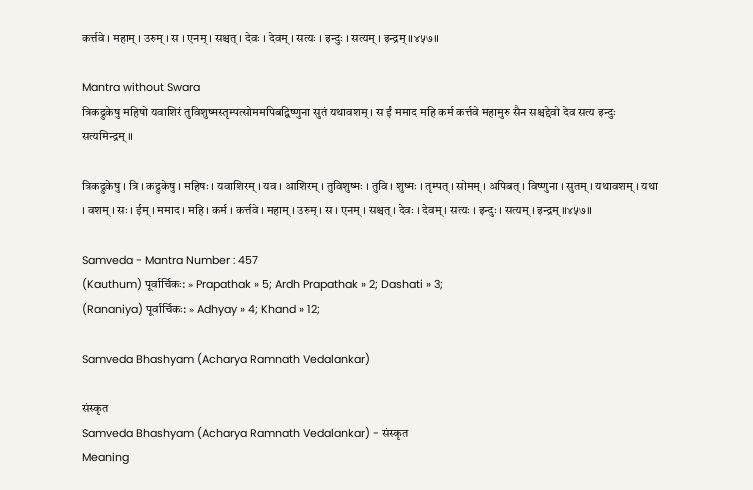कर्त्तवे । महाम् । उरुम् । स । एनम् । सश्चत् । देवः । देवम् । सत्यः । इन्दुः । सत्यम् । इन्द्रम् ॥४५७॥

Mantra without Swara
त्रिकद्रुकेषु महिषो यवाशिरं तुविशुष्मस्तृम्पत्सोममपिबद्विष्णुना सुतं यथावशम् । स ईं ममाद महि कर्म कर्त्तवे महामुरु सैन सश्चद्देवो देव सत्य इन्दुः सत्यमिन्द्रम् ॥

त्रिकद्रुकेषु । त्रि । कद्रुकेषु । महिषः । यवाशिरम् । यव । आशिरम् । तुविशुष्मः । तुवि । शुष्मः । तृम्पत् । सोमम् । अपिबत् । विष्णुना । सुतम् । यथावशम् । यथा । वशम् । सः । ईम् । ममाद । महि । कर्म । कर्त्तवे । महाम् । उरुम् । स । एनम् । सश्चत् । देवः । देवम् । सत्यः । इन्दुः । सत्यम् । इन्द्रम् ॥४५७॥

Samveda - Mantra Number : 457
(Kauthum) पूर्वार्चिकः: » Prapathak » 5; Ardh Prapathak » 2; Dashati » 3;
(Rananiya) पूर्वार्चिकः: » Adhyay » 4; Khand » 12;

Samveda Bhashyam (Acharya Ramnath Vedalankar)

संस्कृत
Samveda Bhashyam (Acharya Ramnath Vedalankar) - संस्कृत
Meaning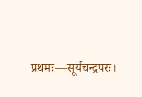प्रथमः—सूर्यचन्द्रपरः।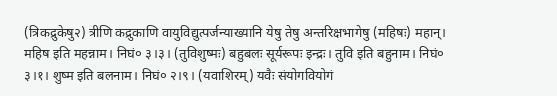(त्रिकद्रुकेषु२) त्रीणि कद्रुकाणि वायुविद्युत्पर्जन्याख्यानि येषु तेषु अन्तरिक्षभागेषु (महिषः) महान्। महिष इति महन्नाम। निघं० ३।३। (तुविशुष्मः) बहुबलः सूर्यरूपः इन्द्रः। तुवि इति बहुनाम। निघं० ३।१। शुष्म इति बलनाम। निघं० २।९। (यवाशिरम्) यवैः संयोगवियोगं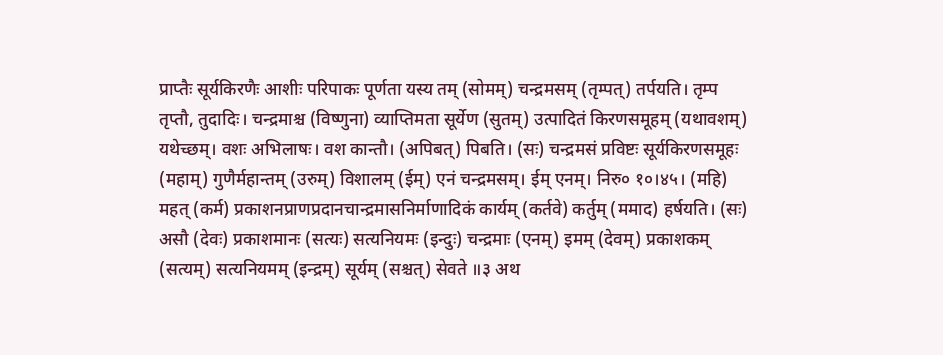प्राप्तैः सूर्यकिरणैः आशीः परिपाकः पूर्णता यस्य तम् (सोमम्) चन्द्रमसम् (तृम्पत्) तर्पयति। तृम्प तृप्तौ, तुदादिः। चन्द्रमाश्च (विष्णुना) व्याप्तिमता सूर्येण (सुतम्) उत्पादितं किरणसमूहम् (यथावशम्) यथेच्छम्। वशः अभिलाषः। वश कान्तौ। (अपिबत्) पिबति। (सः) चन्द्रमसं प्रविष्टः सूर्यकिरणसमूहः (महाम्) गुणैर्महान्तम् (उरुम्) विशालम् (ईम्) एनं चन्द्रमसम्। ईम् एनम्। निरु० १०।४५। (महि) महत् (कर्म) प्रकाशनप्राणप्रदानचान्द्रमासनिर्माणादिकं कार्यम् (कर्तवे) कर्तुम् (ममाद) हर्षयति। (सः) असौ (देवः) प्रकाशमानः (सत्यः) सत्यनियमः (इन्दुः) चन्द्रमाः (एनम्) इमम् (देवम्) प्रकाशकम् (सत्यम्) सत्यनियमम् (इन्द्रम्) सूर्यम् (सश्चत्) सेवते ॥३ अथ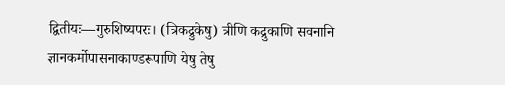द्वितीयः—गुरुशिष्यपरः। (त्रिकद्रुकेषु) त्रीणि कद्रुकाणि सवनानि ज्ञानकर्मोपासनाकाण्डरूपाणि येषु तेषु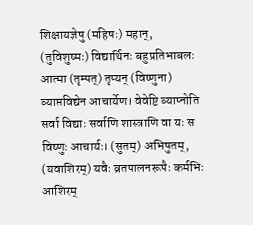शिक्षायज्ञेषु (महिषः) महान्, (तुविशुष्मः) विद्यार्थिनः बहुप्रतिभाबलः आत्मा (तृम्पत्) तृप्यन् (विष्णुना) व्याप्तविद्येन आचार्येण। वेवेष्टि व्याप्नोति सर्वा विद्याः सर्वाणि शास्त्राणि वा यः स विष्णुः आचार्यः। (सुतम्) अभिषुतम्, (यवाशिरम्) यवैः व्रतपालनरूपैः कर्मभिः आशिरम्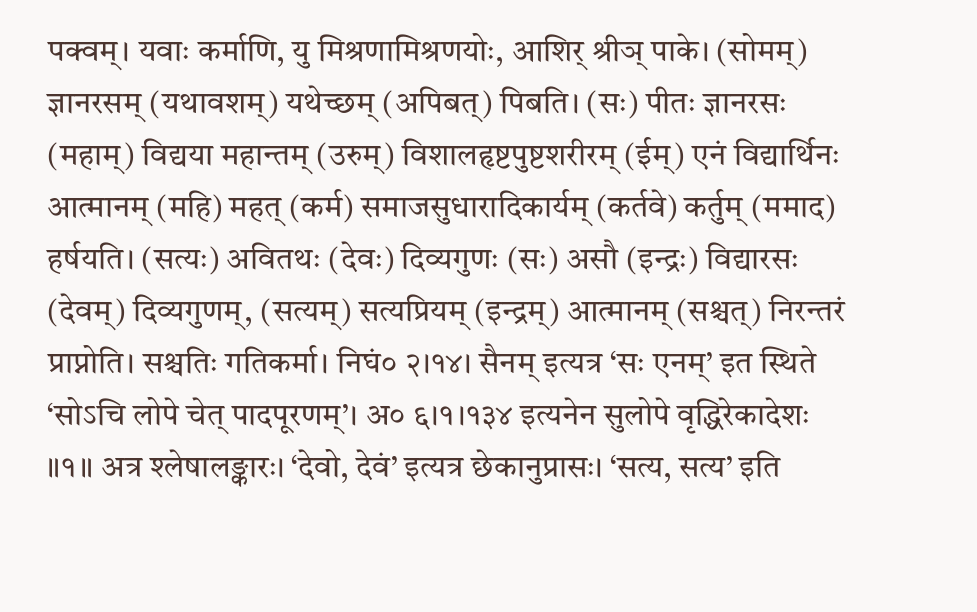पक्वम्। यवाः कर्माणि, यु मिश्रणामिश्रणयोः, आशिर् श्रीञ् पाके। (सोमम्) ज्ञानरसम् (यथावशम्) यथेच्छम् (अपिबत्) पिबति। (सः) पीतः ज्ञानरसः (महाम्) विद्यया महान्तम् (उरुम्) विशालहृष्टपुष्टशरीरम् (ईम्) एनं विद्यार्थिनः आत्मानम् (महि) महत् (कर्म) समाजसुधारादिकार्यम् (कर्तवे) कर्तुम् (ममाद) हर्षयति। (सत्यः) अवितथः (देवः) दिव्यगुणः (सः) असौ (इन्द्रः) विद्यारसः (देवम्) दिव्यगुणम्, (सत्यम्) सत्यप्रियम् (इन्द्रम्) आत्मानम् (सश्चत्) निरन्तरं प्राप्नोति। सश्चतिः गतिकर्मा। निघं० २।१४। सैनम् इत्यत्र ‘सः एनम्’ इत स्थिते ‘सोऽचि लोपे चेत् पादपूरणम्’। अ० ६।१।१३४ इत्यनेन सुलोपे वृद्धिरेकादेशः ॥१॥ अत्र श्लेषालङ्कारः। ‘देवो, देवं’ इत्यत्र छेकानुप्रासः। ‘सत्य, सत्य’ इति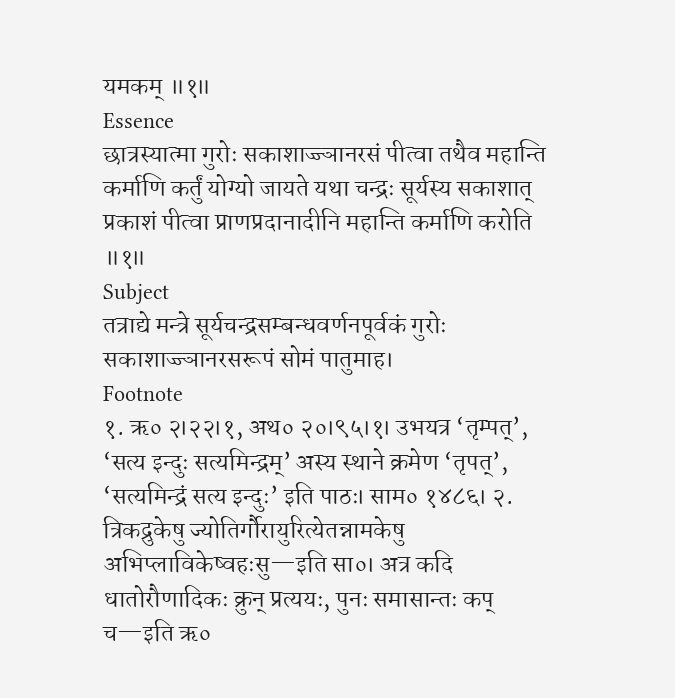यमकम् ॥१॥
Essence
छात्रस्यात्मा गुरोः सकाशाज्ज्ञानरसं पीत्वा तथैव महान्ति कर्माणि कर्तुं योग्यो जायते यथा चन्द्रः सूर्यस्य सकाशात् प्रकाशं पीत्वा प्राणप्रदानादीनि महान्ति कर्माणि करोति ॥१॥
Subject
तत्राद्ये मन्त्रे सूर्यचन्द्रसम्बन्धवर्णनपूर्वकं गुरोः सकाशाज्ज्ञानरसरूपं सोमं पातुमाह।
Footnote
१. ऋ० २।२२।१, अथ० २०।९५।१। उभयत्र ‘तृम्पत्’, ‘सत्य इन्दुः सत्यमिन्द्रम्’ अस्य स्थाने क्रमेण ‘तृपत्’, ‘सत्यमिन्द्रं सत्य इन्दुः’ इति पाठः। साम० १४८६। २. त्रिकद्रुकेषु ज्योतिर्गौरायुरित्येतन्नामकेषु अभिप्लाविकेष्वहःसु—इति सा०। अत्र कदि धातोरौणादिकः क्रुन् प्रत्ययः, पुनः समासान्तः कप् च—इति ऋ०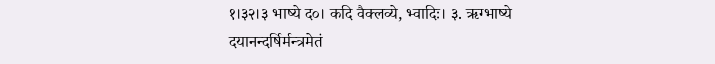१।३२।३ भाष्ये द०। कदि वैक्लव्ये, भ्वादिः। ३. ऋग्भाष्ये दयानन्दर्षिर्मन्त्रमेतं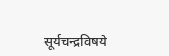सूर्यचन्द्रविषये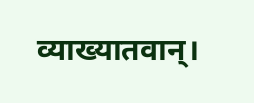व्याख्यातवान्।